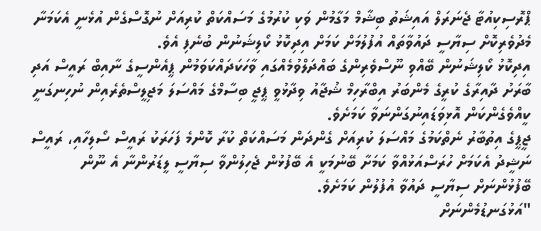ޕްރޮސިކިއުޓާ ޖެނަރަލް އައިޝަތު ބިޝާމް މަގާމުން ވަކި ކުރުމުގެ މަސައްކަތް ކުރިއަށް ނުގޮސްގެން އުޅެނީ އެކަމަނާ މެދުވެރިކޮށް ސިޔާސީ ދައުވާތައް އުފުލުމަށް ކަމަށް އިދިކޮޅު ކޯލިޝަނުން ބުނެފި އެވެ.
އިދިކޮޅު ކޯލިޝަނުން ބޭއްވި ނޫސްވެރިންގެ ބައްދަލްވުމެއްގައި ވާހަކަދައްކަވަމުން ޕީއެންސީގެ ނާއިބް ރައީސް އަދި ބާރަށު ދާއިރާގެ ކުރީގެ މެންބަރު އިބްރާހިމް ޝުޖާއު ވިދާޅުވީ ޕީޖީ ބިސާމްގެ މައްސަލަ މަޖިލީސްތެރެއިން ނުހިނގަނީ ކީއްވެގެންކަން އޮޅިވަޑައިނުގަންނަވާ ކަމަށެވެ.
ޖީޕީގެ އިތުބާރު ނެތްކަމުގެ މައްސަލަ ކުރިއަށް ގެންދަން މަސައްކަތް ކުރާ ކޮންމެ ފަހަރަކު ރައީސް ސޯލިހާއި، ރައީސް ނަޝީދު އެކަމަށް ހުރަސްއަޅުއްވާ ކަމަށާ ބޭނުމަކީ އެ ބޭފުޅުން ޖެހިލުންވާ ސިޔާސީ ލީޑަރުންނާ އެ ނޫން ބޭފުޅުންނަށް ސިޔާސީ ދައުވާ އުފުލުން ކަމަށެވެ.
"އަޅުގަނޑުމެންނަށް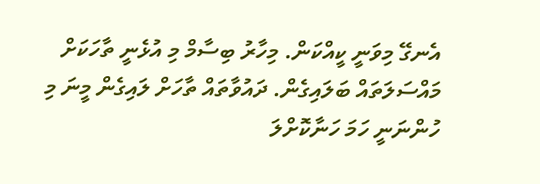އެނގޭ މިވަނީ ކީއްކަން. މިހާރު ބިސާމް މި އުޅެނީ ތާހަކަށް މައްސަލަތައް ބަލައިގެން. ދައުވާތައް ތާހަށް ލައިގެން މީނަ މި ހުންނަނީ ހަމަ ހަނާކޮށްލަ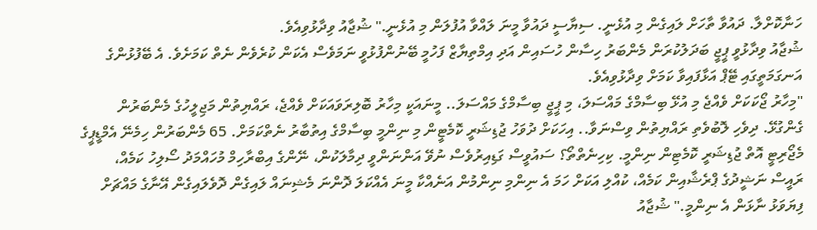ހަނާކޮށްލާ. ދައުވާ ތާހަށް ލައިގެން މި އުޅެނީ. ސިޔާސީ ދައުވާ މީނަ ލައްވާ އުފުލަން މި އުޅެނީ." ޝުޖާއު ވިދާޅުވިއެވެ.
ޝުޖާއު ވިދާޅުވީ ޕީޖީ ބަދަލުކުރަން މެންބަރު ހިސާން ހުސައިން އަދި އިމްތިޔާޒް ފަހުމީ ބޭނުންފުޅުވީ ނަމަވެސް އެކަން ކުރެވެން ނެތް ކަމަށެވެ. އެ ބޭފުޅުންގެ އަނގަމަތީގައި ޓޭޕް އަޅާފައިވާ ކަމަށް ވިދާޅުވިއެވެ.
"މިހާރު ޖޯކަކަށް ވެއްޖެ މި އުޅޭ ބިސާމްގެ މައްސަލަ، މި ޕީޖީ ބިސާމްގެ މައްސަލަ.. މީނައަކީ މިހާރު ބޮލިރަވައަކަށް ވެއްޖެ، ރައްޔިތުން މަޖިލީހުގެ މެންބަރުން ގެންގުޅޭ. ދިވެހި ލޮބުވެތި ރައްޔިތުން ވިސްނަވާ.. އިހަކަށް ދުވަހު ޖުޑިޝަރީ ކޮމެޓީން މި ނިންމީ ބިސާމްގެ އިތުބާރު ނެތްކަމަށް. 65 މެންބަރުން ހިމެނޭ އެމްޑީޕީގެ މެޖޯރިޓީ އޮތް ޖުޑިޝަރީ ކޮމެޓިން ނިންމީ. ކިހިނެތްތޯ؟ ސައުވީސް ގަޑިއިރުވެސް ނުވޭ އަންނަންވީ ދިމާލަކުން، ނޭންގެ އިބްރާހިމް މުހައްމަދު ސޯލިހު ކަމެއް، ރައީސް ނަޝީދުގެ ޕްރެޝާއިން ކަމެއް، ކުއްލި އަކަށް ހަމަ އެ ނިންމި ނިންމުން އަނެއްކާ މީނަ އެއްކަލަ ދޮންނަ މެޝިނައް ލައިގެން ދޮވެލައިގެން އޭނާގެ މައްޗަށް ފިޔަވަޅު ނާޅަން އެ ނިންމީ." ޝުޖާއު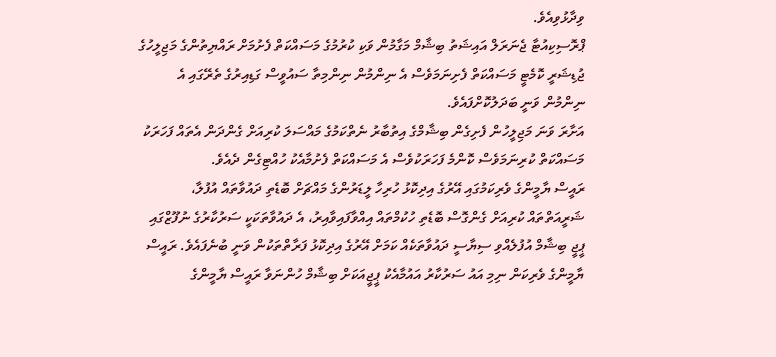ވިދާޅުވިއެވެ.
ޕްރޮސިކިއުޓާ ޖެނަރަލް އައިޝަތު ބިޝާމް މަގާމުން ވަކި ކުރުމުގެ މަސައްކަތް ފެށުމަށް ރައްޔިތުންގެ މަޖިލީހުގެ ޖުޑިޝަރީ ކޮމެޓީ މަސައްކަތް ފެށިނަމަވެސް އެ ނިންމުން ނިންމިތާ ސައުވީސް ގަޑިއިރުގެ ތެރޭގައި އެ ނިންމުން ވަނީ ބަދަލުކޮށްފައެވެ.
އަށާރަ ވަނަ މަޖިލީހުން ފެށިގެން ބިޝާމްގެ އިތުބާރު ނެތްކަމުގެ މައްސަލަ ކުރިއަށް ގެންދަން އެތައް ފަހަރަކު މަސައްކަތް ކުރިނަމަވެސް ކޮންމެ ފަހަރަކުވެސް އެ މަސައްކަތް ފެށުމާއެކު ހުއްޓިގެން ދެއެވެ.
ރައީސް ޔާމީންގެ ވެރިކަމުގައި އޭރުގެ އިދިކޮޅު ހުރިހާ ލީޑަރުންގެ މައްޗަށް ބޮޑެތި ދައުވާތައް އުފުލާ، ޝަރީއަތްތައް ކުރިއަށް ގެންގޮސް ބޮޑެތި ހުކުމްތައް އިއްވާފައިވާއިރު، އެ ދައުވާތަކަކީ ސަރުކާރުގެ ނުފޫޒްގައި ޕީޖީ ބިޝާމް އުފުލެއްވި ސިޔާސީ ދައުވާތަކެއް ކަމަށް އޭރުގެ އިދިކޮޅު ފަރާތްތަކުން ވަނީ ބުނެފައެވެ. ރައީސް ޔާމީންގެ ވެރިކަން ނިމި އައު ސަރުކާރު އައުމާއެކު ޕީޖީއަކަށް ބިޝާމް ހުންނަވާ ރައީސް ޔާމީންގެ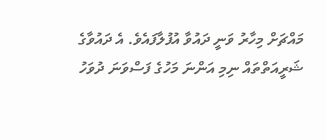މައްޗަށް މިހާރު ވަނީ ދައުވާ އުފުލާފައެވެ. އެ ދައުވާގެ ޝަރީއަތްތައް ނިމި އަންނަ މަހުގެ ފަސްވަނަ ދުވަހު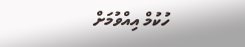ހުކުމް އިއްވުމަށް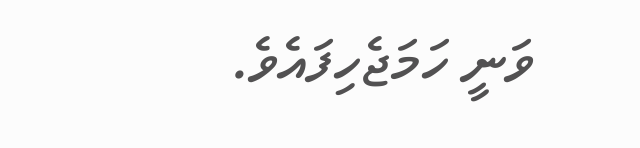ވަނީ ހަމަޖެހިފައެވެ.